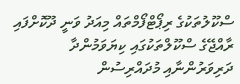ސްކޫލުތަކުގެ ރިޕޯޓްފޯމްތައް މިއަދު ވަނީ ދޫކޮށްފައި
ރާއްޖޭގެ ސްކޫލްތަކުގައި ކިޔަވަމުންދާ ދަރިވަރުންނާއި މުދައްރިސުން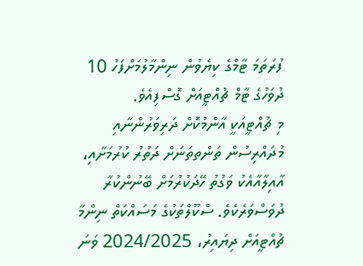ފުރަތަމަ ޓާމްގެ ކިޔެވުން ނިންމާލުމަށްފަހު 10 ދުވަހުގެ ޓާމް ޗުއްޓީއަށް ގޮސްފިއެވެ.
މި ޗުއްޓީއަކީ އާންމުކޮށް ދަރިވަރުންނާއި މުދައްރިސުން ތަންތތަނަށް ދަތުރު ކުރުމަށާއި، އާއިލާއާއެކު ވަގުތު ހޭދަކުރުމަށް ބޭނުންކުރާ ދުވަސްވަރެކެވެ. ސްކޫލްތަކުގެ މަސައްކަތް ނިންމާ ޗުއްޓީއަށް ދިޔައިރު، 2024/2025 ވަނަ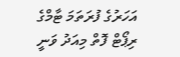އަހަރުގެ ފުރަތަމަ ޓާމްގެ ރިޕޯޓް ފޮތް މިއަދު ވަނީ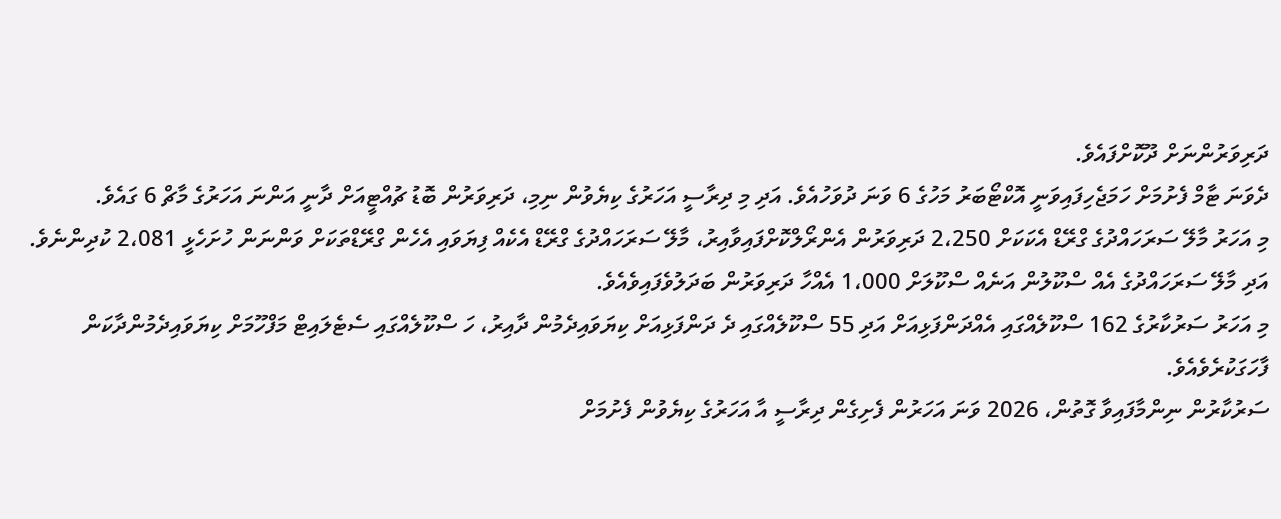ދަރިވަރުންނަށް ދޫކޮށްފައެވެ.
ދެވަނަ ޓާމް ފެށުމަށް ހަމަޖެހިފައިވަނީ އޮކްޓޯބަރު މަހުގެ 6 ވަނަ ދުވަހުއެވެ. އަދި މި ދިރާސީ އަހަރުގެ ކިޔެވުން ނިމި، ދަރިވަރުން ބޮޑު ޗުއްޓީއަށް ދާނީ އަންނަ އަހަރުގެ މާޗް 6 ގައެވެ.
މި އަހަރު މާލޭ ސަރަހައްދުގެ ގްރޭޑް އެކަކަށް 2،250 ދަރިވަރުން އެންރޯލްކޮށްފައިވާއިރު، މާލޭ ސަރަހައްދުގެ ގްރޭޑް އެކެއް ފިޔަވައި އެހެން ގްރޭޑްތަކަށް ވަންނަން ހުށަހެޅީ 2،081 ކުދިންނެވެ. އަދި މާލޭ ސަރަހައްދުގެ އެއް ސްކޫލުން އަނެއް ސްކޫލަށް 1،000 އެއްހާ ދަރިވަރުން ބަދަލުވެފައިވެއެވެ.
މި އަހަރު ސަރުކާރުގެ 162 ސްކޫލެއްގައި އެއްދަންފަޅިއަށް އަދި 55 ސްކޫލެއްގައި ދެ ދަންފަޅިއަށް ކިޔަވައިދެމުން ދާއިރު، ހަ ސްކޫލެއްގައި ސެޓެލައިޓް މަފްހޫމަށް ކިޔަވައިދެމުންދާކަން ފާހަގަކުރެވެއެވެ.
ސަރުކާރުން ނިންމާފައިވާ ގޮތުން، 2026 ވަނަ އަހަރުން ފެށިގެން ދިރާސީ އާ އަހަރުގެ ކިޔެވުން ފެށުމަށް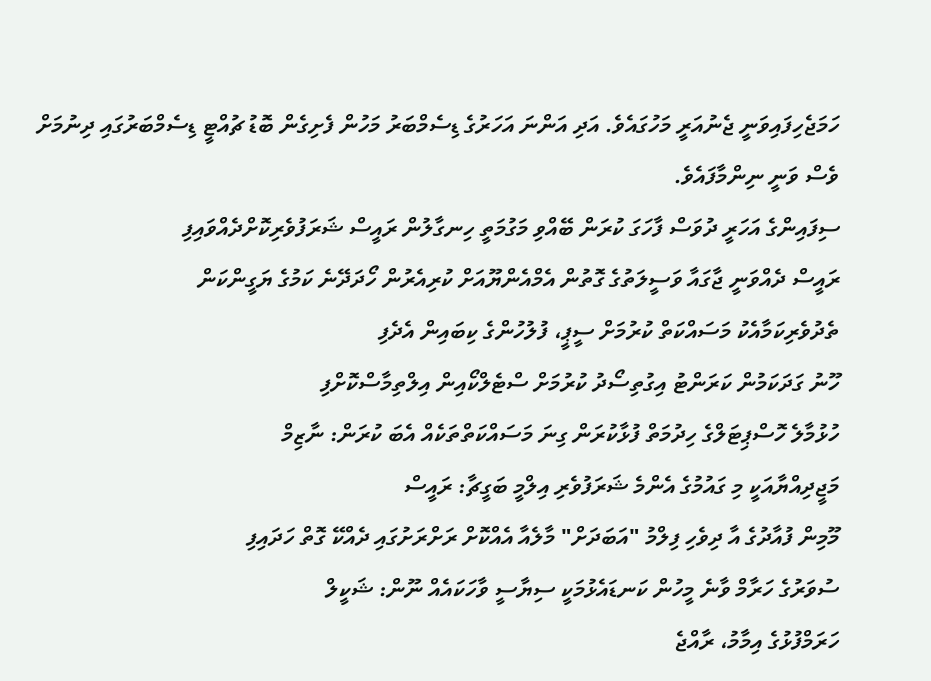ހަމަޖެހިފައިވަނީ ޖެނުއަރީ މަހުގައެވެ. އަދި އަންނަ އަހަރުގެ ޑިސެމްބަރު މަހުން ފެށިގެން ބޮޑު ޗުއްޓީ ޑިސެމްބަރުގައި ދިނުމަށް ވެސް ވަނީ ނިންމާފައެވެ.
ސިފައިންގެ އަހަރީ ދުވަސް ފާހަގަ ކުރަން ބޭއްވި މަގުމަތީ ހިނގާލުން ރައީސް ޝަރަފުވެރިކޮށްދެއްވައިފި
ރައީސް ދެއްވަނީ ޖާގައާ ވަސީލަތުގެ ގޮތުން އެމްއެންޔޫއަށް ކުރިއެރުން ހޯދަދޭނެ ކަމުގެ ޔަގީންކަން
ތެދުވެރިކަމާއެކު މަސައްކަތް ކުރުމަށް ސީޕީ، ފުލުހުންގެ ކިބައިން އެދެފި
ހޫނު ގަދަކަމުން ކަރަންޓު އިގުތިސޯދު ކުރުމަށް ސްޓެލްކޯއިން އިލްތިމާސްކޮށްފި
ހުޅުމާލެ ހޮސްޕިޓަލްގެ ހިދުމަތް ފުޅާކުރަން ގިނަ މަސައްކަތްތަކެއް އެބަ ކުރަން: ނާޒިމް
މަޖީދިއްޔާއަކީ މި ގައުމުގެ އެންމެ ޝަރަފުވެރި އިލްމީ ބަގީޗާ: ރައީސް
މޫމިން ފުއާދުގެ އާ ދިވެހި ފިލްމު "އަބަދަށް" މާލެއާ އެއްކޮށް ރަށްރަށުގައި ދެއްކޭ ގޮތް ހަދައިފި
ސުވަރުގެ ހަރާމް ވާނެ މީހުން ކަނޑައެޅުމަކީ ސިޔާސީ ވާހަކައެއް ނޫން: ޝަކީލް
ހަރަމްފުޅުގެ އިމާމު، ރާއްޖެ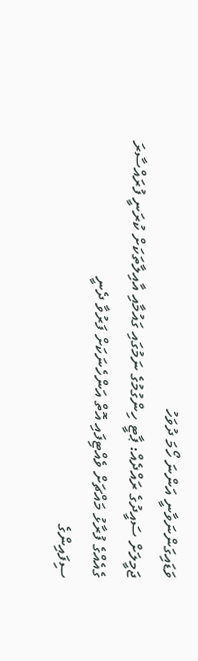ވަޑައިގަންނަވާނީ އަންނަ ހޯމަ ދުވަހު
ޖަމީލަށް ސައީދުގެ ރައްދެއް: ޕާޓީ ހިންގުމުގެ ނަމުގައި ގައުމާއި އާއިލާތަކަށް ކުރަނީ ފުރައްސާރަ
ގެއެއްގެ ފުރާޅު މައްޗަށް ވެއްޓިފައި އޮތް އަންހެނަކަށް ފަރުވާ ދެނީ
ސިފައިންގެ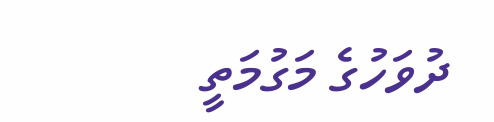ދުވަހުގެ މަގުމަތީ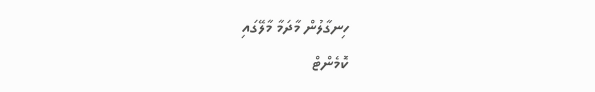ހިނގާލުން މާދަމާ މާލޭގައި
ކޮމެންޓް